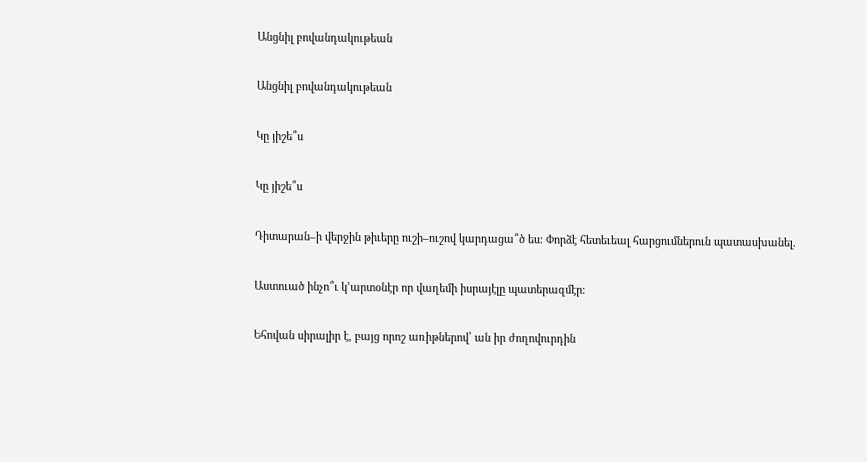Անցնիլ բովանդակութեան

Անցնիլ բովանդակութեան

Կը յիշե՞ս

Կը յիշե՞ս

Դիտարան–ի վերջին թիւերը ուշի–ուշով կարդացա՞ծ ես։ Փորձէ հետեւեալ հարցումներուն պատասխանել.

Աստուած ինչո՞ւ կ’արտօնէր որ վաղեմի իսրայէլը պատերազմէր։

Եհովան սիրալիր է, բայց որոշ առիթներով՝ ան իր ժողովուրդին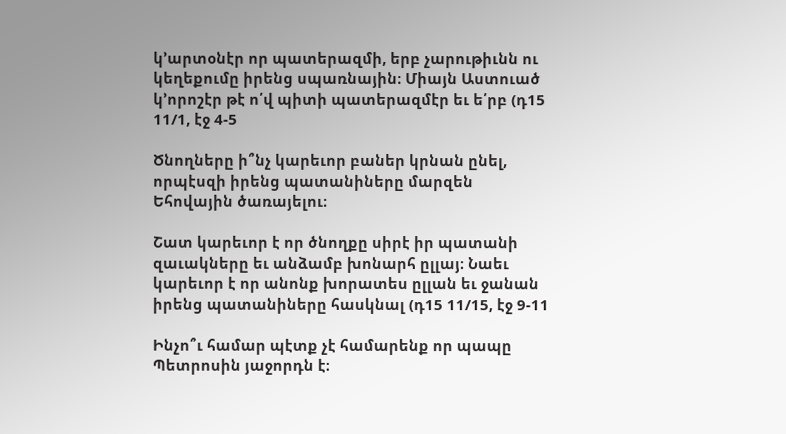կ’արտօնէր որ պատերազմի, երբ չարութիւնն ու կեղեքումը իրենց սպառնային։ Միայն Աստուած կ’որոշէր թէ ո՛վ պիտի պատերազմէր եւ ե՛րբ (դ15 11/1, էջ 4-5

Ծնողները ի՞նչ կարեւոր բաներ կրնան ընել, որպէսզի իրենց պատանիները մարզեն Եհովային ծառայելու։

Շատ կարեւոր է որ ծնողքը սիրէ իր պատանի զաւակները եւ անձամբ խոնարհ ըլլայ։ Նաեւ կարեւոր է որ անոնք խորատես ըլլան եւ ջանան իրենց պատանիները հասկնալ (դ15 11/15, էջ 9-11

Ինչո՞ւ համար պէտք չէ համարենք որ պապը Պետրոսին յաջորդն է։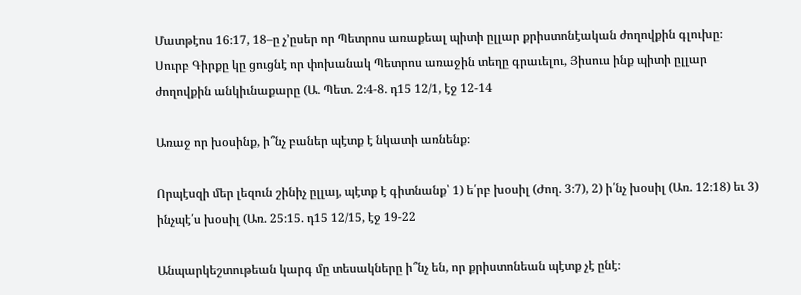Մատթէոս 16։17, 18–ը չ’ըսեր որ Պետրոս առաքեալ պիտի ըլլար քրիստոնէական ժողովքին գլուխը։ Սուրբ Գիրքը կը ցուցնէ որ փոխանակ Պետրոս առաջին տեղը գրաւելու, Յիսուս ինք պիտի ըլլար ժողովքին անկիւնաքարը (Ա. Պետ. 2։4-8. դ15 12/1, էջ 12-14

Առաջ որ խօսինք, ի՞նչ բաներ պէտք է նկատի առնենք։

Որպէսզի մեր լեզուն շինիչ ըլլայ, պէտք է գիտնանք՝ 1) ե՛րբ խօսիլ (Ժող. 3։7), 2) ի՛նչ խօսիլ (Առ. 12։18) եւ 3) ինչպէ՛ս խօսիլ (Առ. 25։15. դ15 12/15, էջ 19-22

Անպարկեշտութեան կարգ մը տեսակները ի՞նչ են, որ քրիստոնեան պէտք չէ ընէ։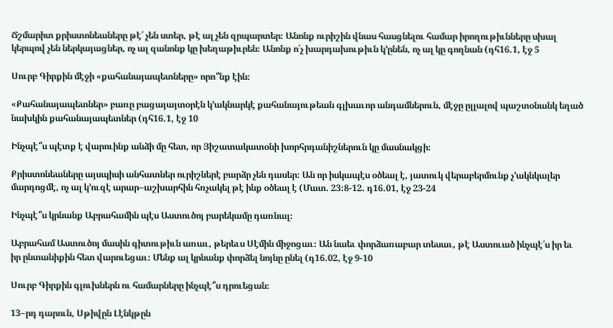Ճշմարիտ քրիստոնեաները թէ՛ չեն ստեր, թէ ալ չեն զրպարտեր։ Անոնք ուրիշին վնաս հասցնելու համար իրողութիւնները սխալ կերպով չեն ներկայացներ, ոչ ալ զանոնք կը խեղաթիւրեն։ Անոնք ո՛չ խարդախութիւն կ’ընեն, ոչ ալ կը գողնան (դհ16.1, էջ 5

Սուրբ Գիրքին մէջի «քահանայապետները» որո՞նք էին։

«Քահանայապետներ» բառը բացայայտօրէն կ’ակնարկէ քահանայութեան գլխաւոր անդամներուն, մէջը ըլլալով պաշտօնանկ եղած նախկին քահանայապետներ (դհ16.1, էջ 10

Ինչպէ՞ս պէտք է վարուինք անձի մը հետ, որ Յիշատակատօնի խորհրդանիշներուն կը մասնակցի։

Քրիստոնեաները այսպիսի անհատներ ուրիշներէ բարձր չեն դասեր։ Ան որ իսկապէս օծեալ է, յատուկ վերաբերմունք չ’ակնկալեր մարդոցմէ, ոչ ալ կ’ուզէ արար–աշխարհին հռչակել թէ ինք օծեալ է (Մատ. 23։8-12. դ16.01, էջ 23-24

Ինչպէ՞ս կրնանք Աբրահամին պէս Աստուծոյ բարեկամը դառնալ։

Աբրահամ Աստուծոյ մասին գիտութիւն առաւ, թերեւս Սէմին միջոցաւ։ Ան նաեւ փորձառաբար տեսաւ, թէ Աստուած ինչպէ՛ս իր եւ իր ընտանիքին հետ վարուեցաւ։ Մենք ալ կրնանք փորձել նոյնը ընել (դ16.02, էջ 9-10

Սուրբ Գիրքին գլուխներն ու համարները ինչպէ՞ս դրուեցան։

13–րդ դարուն, Սթիվըն Լէնկթըն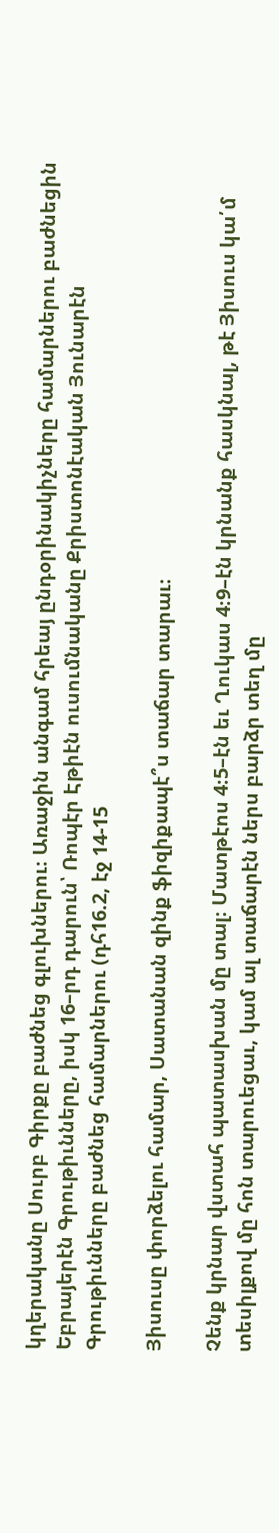կղերականը Սուրբ Գիրքը բաժնեց գլուխներու։ Առաջին անգամ հրեայ ընդօրինակիչները համարներու բաժնեցին Եբրայերէն Գրութիւնները, իսկ 16–րդ դարուն՝ Ռոպէր Էթիէն ուսումնականը Քրիստոնէական Յունարէն Գրութիւնները բաժնեց համարներու (դհ16.2, էջ 14-15

Յիսուսը փորձելու համար, Սատանան զինք ֆիզիքապէ՞ս տաճար տարաւ։

Չենք կրնար վստահ պատասխան մը տալ։ Մատթէոս 4։5–էն եւ Ղուկաս 4։9–էն կրնանք հասկնալ, թէ Յիսուս կա՛մ տեսիլքով մը հոն տարուեցաւ, կամ ալ տաճարէն ներս բարձր տեղ մը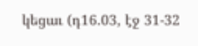կեցաւ (դ16.03, էջ 31-32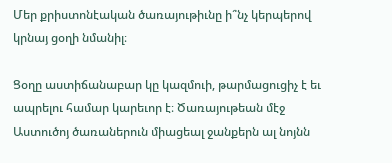Մեր քրիստոնէական ծառայութիւնը ի՞նչ կերպերով կրնայ ցօղի նմանիլ։

Ցօղը աստիճանաբար կը կազմուի, թարմացուցիչ է եւ ապրելու համար կարեւոր է։ Ծառայութեան մէջ Աստուծոյ ծառաներուն միացեալ ջանքերն ալ նոյնն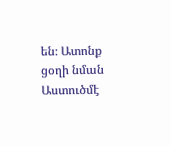են։ Ատոնք ցօղի նման Աստուծմէ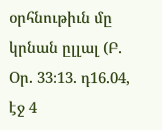օրհնութիւն մը կրնան ըլլալ (Բ. Օր. 33։13. դ16.04, էջ 4